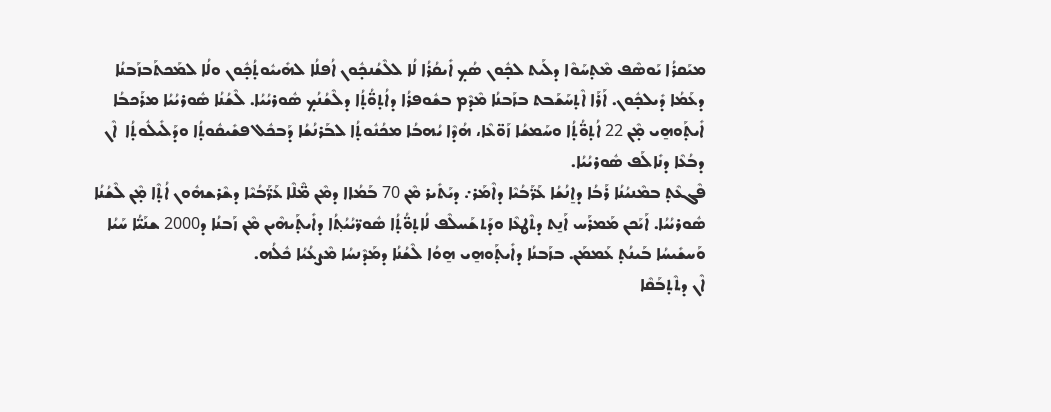ܡܝܰܩܪܳܐ ܝܰܘܣܶܦ ܡܶܬ̣ܚܰܘܶܐ ܕܠܰܝܬ ܠܟ̣ܽܘܢ ܣܳܟ̣ ܐܺܝܩܳܪܳܐ ܠܳܐ ܠܠܶܫܳܢܟ̣ܽܘܢ ܐܳܦܠܳܐ ܠܗܺܝܝܽܘܬ̣ܳܟ̣ܽܘܢ ܘܠܳܐ ܠܡܰܟܬܰܒܙܰܒܢܳܐ ܕܥܰܡܳܐ ܕܺܝܠܟ̣ܽܘܢ. ܐܰܪܰܐ ܐܶܬ̣ܚܰܫܰܒܬ ܒܙܰܒܢܳܐ ܡܶܕܶܡ ܒܫܽܘܦܪܳܐ ܕܐܳܬ̣ܘ̈ܳܬ̣ܳܐ ܕܠܶܫܳܢܳܟ̣ ܣܽܘܪܝܳܝܳܐ. ܠܶܫܳܢܳܐ ܣܽܘܪܝܳܝܳܐ ܡܪܰܟܒܳܐ ܐܺܝܬ̣ܰܘܗ̱ܝ ܡ̣ܶܢ 22 ܐܳܬ̣ܘ̈ܳܬ̣ܳܐ ܘܚܰܡܫܳܐ ܙܰܘ̈ܥܶܐ، ܗܳܕܶܐ ܝܳܗܒܳܐ ܡܟܳܢܽܘܬ̣ܳܐ ܠܒܰܪܢܳܫܳܐ ܕܰܒܟܽܠ ܦܫܺܝܩܽܘܬ̣ܳܐ ܘܕܰܠܺܝܠܽܘܬ̣ܳܐ  ܐܶܢ ܕܒܳܥܶܐ ܕܢܺܐܠܰܦ ܣܽܘܪܝܳܝܳܐ.
ܦܶܓܥܶܬ̣ ܒܡܶܢܝܳܢܳܐ ܪܰܒܳܐ ܕܐ̱ܢܳܫܳܐ ܥܰܪ̈ܰܒܳܝܶܐ ܕܐܶܡܰܪ܇ ܕܝܰܬܺܝܪ ܡܶܢ 70 ܒܰܡܳܐܐ ܕܡܶܢ ܡ̈ܶܠܶܐ ܥܰܪ̈ܰܒܳܝܶܐ ܕܫܶܪܫܗܽܘܢ ܐܳܬ̣ܶܐ ܡ̣ܶܢ ܠܶܫܳܢܳܐ ܣܽܘܪܝܳܝܳܐ. ܐܰܝܰܟܢ ܡܰܡܪܰܚ ܐܰܢ̱ܬ ܕܬܶܛܥܶܐ ܘܕܰܬܫܰܚܠܶܦ ܠܳܐܬ̣ܘ̈ܳܬ̣ܳܐ ܣܽܘܪ̈ܝܳܝܳܬ݂ܳܐ ܕܐܺܝܬ̣ܰܝܗܶܝܢ ܡܶܢ ܙܰܒܢܳܐ ܕ2000 ܫܢܰܝ̈ܳܐ ܚܰܝܳܐ ܘܰܚܫܺܝܚܳܐ ܒܰܝܢܳܬ̣ ܥܰܡܡܰܢ. ܒܙܰܒܢܳܐ ܕܐܺܝܬ̣ܰܘܗ̱ܝ ܗ̱ܘܳܐ ܠܶܫܳܢܳܐ ܕܡܰܕܶܢܚܳܐ ܡܶܨܥܳܝܳܐ ܟܽܠܳܗ.
ܐܶܢ ܕܬܶܬ̣ܒܰܩܶܐ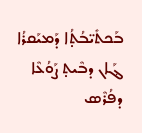ܒܰܟܬܺܝ̈ܒܳܬ̣ܳܐ ܕܰܡܝܰܩܪܳܐ ܔܰܐܢ ܕܒܶܝܬ̣ ܨܰܘܳܥܶܐ ܕܦܳܪܶܣ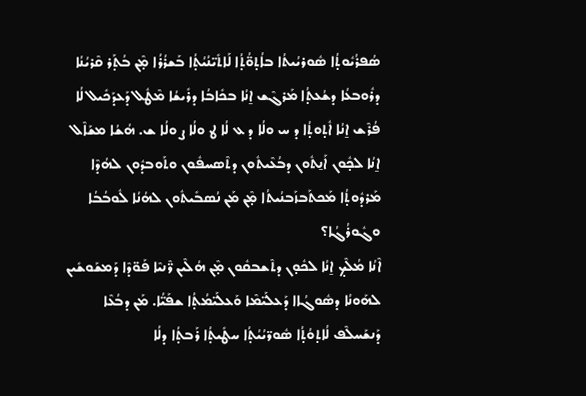ܣܳܦܪܳܝܽܘܬ̣ܳܐ ܣܽܘܪܝܳܝܬܳܐ ܒܐܳܬ̣ܘ̈ܳܬ̣ܳܐ ܠܰܐܬܺܝ̈ܢܳܝܳܬ̣ܳܐ ܒܰܫܪܳܪܳܐ ܡ̣ܶܢ ܒܳܬ̣ܰܪ ܩܶܪܝܳܢܳܐ ܕܪܽܘܒܥܳܐ ܕܫܳܥܬ̣ܳܐ ܡܰܪܓܶܫ ܐ̱ܢܳܐ ܒܟܺܐܒܳܐ ܕܪܺܝܫܳܐ ܡܶܛܽܠ ܕܰܥܕܰܟܺܝܠ ܠܳܐ ܦܳܪܶܫ ܐ̱ܢܳܐ ܐܽܬ̣ܘܬ̣ܳܐ ܕ ܚ ܘܠܳܐ ܕ ܥ ܠܳܐ ܛ ܘܠܳܐ ܨ ܘܠܳܐ ܫ. ܗܳܫܳܐ ܡܫܰܐܶܠ ܐ̱ܢܳܐ ܠܟ̣ܽܘܢ ܐܰܢ̱ܬܽܘܢ ܕܒܳܥܶܝܬܽܘܢ ܕܬܶܣܚܦܽܘܢ ܘܬܰܘܒܕܽܘܢ ܠܗܳܕܶܐ ܡܰܪܕܽܘܬ̣ܳܐ ܡܰܟܬܰܒܙܰܒܢܳܝܬܳܐ ܡ̣ܶܢ ܡܰܢ ܢܳܣܒܺܝܬܽܘܢ ܠܗܳܢܳܐ ܠܽܘܒܳܒܳܐ ܘܓܽܘܪܳܓܳܐ؟
ܐܶܢܳܐ ܡܳܠܶܟ̣ ܐ̱ܢܳܐ ܠܟܽܘ̣ܢ ܕܬܶܫܒܩܽܘܢ ܡ̣ܶܢ ܗܳܠܶܝܢ ܪ̈ܶܢܝܶܐ ܦܰܘ̈ܕܶܐ ܕܰܡܫܰܘܫܺܝܢ ܠܗܰܘܢܳܐ ܕܣܽܘܓܳܐܐ ܕܰܥܠܰܝ̈ܡܶܐ ܘܰܥܠܰܝ̈ܡܳܬ̣ܳܐ ܫܦܰܝ̈ܳܐ. ܡܰܢ ܕܒܳܥܶܐ ܕܰܢܫܰܚܠܶܦ ܠܳܐܬ̣ܘܳܬ̣ܳܐ ܣܽܘܪ̈ܝܳܝܳܬ̣ܳܐ ܚܛܺܝܬ̣ܳܐ ܪܰܒܬ̣ܳܐ ܕܠܳܐ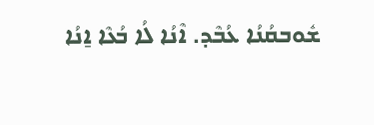ܫܽܘܒܩܳܢܳܐ ܥܳܒܶܕ. ܐܶܢܳܐ ܠܳܐ ܒܳܥܶܐ ܐ̱ܢܳܐ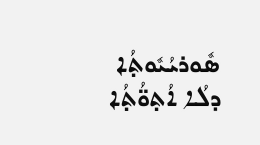ܣܽܘܪܝܳܝܽܘܬ̣ܳܐ ܕܠܳܐ ܐܳܬ̣ܘ̈ܳܬ̣ܳܐ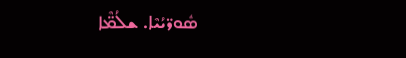ܣܽܘܪ̈ܝܳܝܶܐ. ܫܠܳܡ̈ܶܐ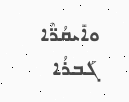ܘܐܺܝܩܳܪ̈ܶܐ ܓܰܒܪܳܐ